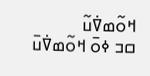ߞߋ߬ߘߜ߭ߎ߬
ߛߏ ߦߋ߫ ߞߋ߬ߘߜ߭ߎ߫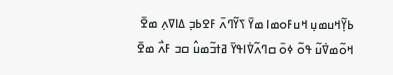ߕߌ߲߬ߞߎߘߎ߲ ߞߎߓߋߘߊ ߘߌ߫ ߖߌ߬ߣߍ߫ ߓߐߕߏ߲ ߡߊߜߍ߲ ߘߐ߫
ߞߋ߬ߘߜ߭ߎ߬ ߟߋ߬ ߦߋ߫ ߛߣߍ߬ߜ߭ߊߟߌ߫ ߥߙߏ߬ߘߎ߮ ߛߏ ߓߍ߯ ߘߐ߫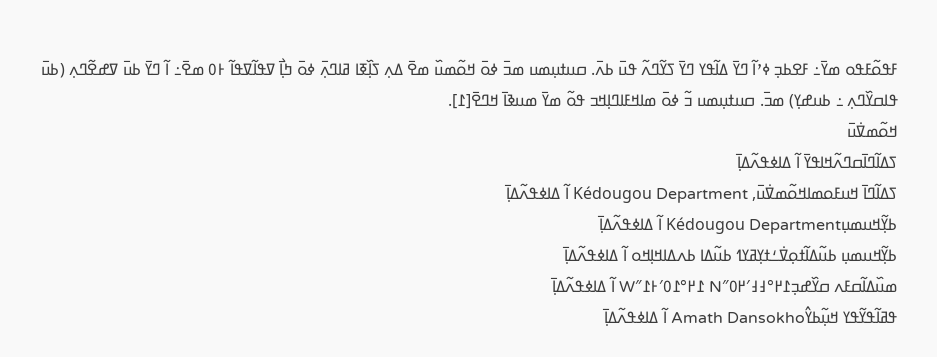ߓߟߋ߬ߓߟߋ ߘߌ߫߸ ߓߐߕߏ߲ ߦߴߊ߬ ߣߌ߫ ߡߊ߬ߟߌ ߣߌ߫ ߖߌ߬ߣߍ߬ ߟߎ߫ ߕߍ߫. ߛߎߙߎ߲ߘߎ ߘߏ߫ ߦߋ߫ ߞߋ߬ߘߎ߰ ߘߐ߫ ߡߍ߲ ߖߊ߲߰ߧߊ ߥߊߣߍ߲߫ ߦߋ߫ ߤߊ߲߯ ߜߟߊ߬ߜߟߊ߬ ߅߀ ߘߐ߫߸ ߊ߬ ߣߌ߫ ߕߎ߫ ߜߝߐ߬ߣߍ߲ (ߕߎ߫ ߟߊߛߌ߰ߣߍ߲ ߸ ߕߎߝߌ߲) ߘߏ߫. ߛߎߙߎ߲ߘߎ ߏ߬ ߦߋ߫ ߘߊߞߓߊߣߊ߲ߞߏ ߟߋ߬ ߘߌ߫ ߘߎߢߊ߫ ߞߣߐ߫[߁].
ߞߋ߬ߘߜ߭ߎ߫
ߖߡߊ߬ߣߊ߫ߛߣߍ߬ߞߊߟߌ߫ ߊ߬ ߡߊߦߟߍ߬ߡߊ߲߫
ߖߡߊ߬ߣߊ߫ ߞߎߓߋߘߊߞߋ߬ߘߜ߭ߎ߫, Kédougou Department ߊ߬ ߡߊߦߟߍ߬ߡߊ߲߫
ߕߌ߲߬ߞߎߘߎ߲Kédougou Department ߊ߬ ߡߊߦߟߍ߬ߡߊ߲߫
ߕߌ߲߬ߞߎߘߎ߲ ߕߎ߬ߡߊ߬ߙߋ߲ߜ߭ߑߙߌ߲ߥߌߗ ߕߎ߬ߡߊ ߕߍߡߊߞߊ߲ߞߋ ߊ߬ ߡߊߦߟߍ߬ߡߊ߲߫
ߘߎ߰ߡߊ߬ߛߓߍ ߛߌ߰ߝߏ߲߁߂°߃߃′߂߀″N ߁߂°߁߀′߅߁″W ߊ߬ ߡߊߦߟߍ߬ߡߊ߲߫
ߟߥߊ߬ߟߌ߬ߟߌ ߞߎ߲߬ߕߌ߮Amath Dansokho ߊ߬ ߡߊߦߟߍ߬ߡߊ߲߫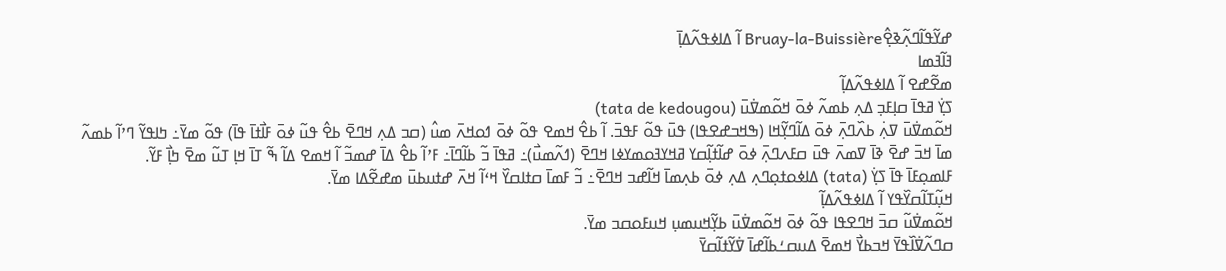ߝߌ߬ߟߊ߬ߣߍ߲߬ߢߐ߲߮Bruay-la-Buissière ߊ߬ ߡߊߦߟߍ߬ߡߊ߲߫
ߔߊ߬ߔߘߊ
ߘߐ߬ߝߐ ߊ߬ ߡߊߦߟߍ߬ߡߊ߲߬
ߖߌ߲߭ ߥߟߊ߫ ߛߊ߲ߓߏ߲ ߡߍ߲ ߕߘߍ߬ ߦߋ߫ ߞߋ߬ߘߜ߭ߎ߫ (tata de kedougou)
ߞߋ߬ߘߜ߭ߎ߫ ߜߍ߲߭ ߕߍ߰ߣߍ߲߫ ߦߋ߫ ߡߊ߬ߣߌ߲߬ߞߊ (ߒߞߏߝߐߟߊ) ߟߎ߫ ߟߋ߬ ߓߟߏ߫. ߊ߬ ߕߐ߮ ߞߘߐ ߟߋ߬ ߦߋ߫ ߗߋߞߍ߫ ߘߎ߮ (ߛߏ ߡߍ߲ ߞߣߐ߫ ߕߐ߮ ߟߎ߬ ߦߋ߫ ߓߊ߯ߙߊ߫ ߟߊ߫) ߟߋ߬ ߘߌ߫߸ ߤߊߟߌ߬ ߣߴߊ߬ ߕߘߍ߬ ߘߊ߫ ߞߏ߫ ߝߐ߫ ߢߊ߫ ߜߘߍ߫ ߟߎ߫ ߛߓߍߣߍ߲߫ ߦߋ߫ ߝߊ߬ߙߊ߲߬ߛߌ ߥߞߌߔߋߘߌߦߊ ߞߣߐ߫ (ߗߍ߬ߘߎ߯)߸ ߥߟߊ߫ ߏ߬ ߕߊ߬ߣߊ߫߸ ߓߴߊ߬ ߕߐ߮ ߡߊ߫ ߝߘߏ߬ ߊ߬ ߞߘߐ ߡߊ߬ ߒ߬ ߠߊ߫ ߞߊ߲ ߠߎ߬ ߘߐ߫ ߤߊ߲߯ ߓߌ߬.
ߓߊߘߋ߲ߓߊ߫ ߟߊ߫ ߖߌ߲߭ (tata) ߡߊߦߋߙߋ߲ߣߍ߲ ߡߍ߲ ߦߋ߫ ߕߍ߲ߘߊ߫ ߞߊ߬ߝߏ ߞߣߐ߫߸ ߏ߬ ߓߘߊ߫ ߛߙߊߛߌ߰ ߞߵߊ߬ ߞߍ߫ ߝߙߎߕߎ߫ ߘߝߐ߬ߡߊ ߘߌ߫.
ߞߎ߲߬ߠߊ߬ߛߌ߰ߟߌ ߊ߬ ߡߊߦߟߍ߬ߡߊ߲߬
ߞߋ߬ߘߜ߭ߎ߬ ߛߏ߫ ߞߣߐߟߊ ߟߋ߬ ߦߋ߫ ߞߋ߬ߘߜ߭ߎ߫ ߕߌ߲߬ߞߎߘߎ߲ ߞߎߓߋߛߏ ߘߌ߫.
ߛߣߍ߬ߜ߭ߊ߰ߟߌ߫ ߞߏߕߌ߯ ߞߘߐ߫ ߡߎߛߑߕߊ߬ߝߊ߫ ߜ߭ߌ߬ߙߊ߬ߛߌ߫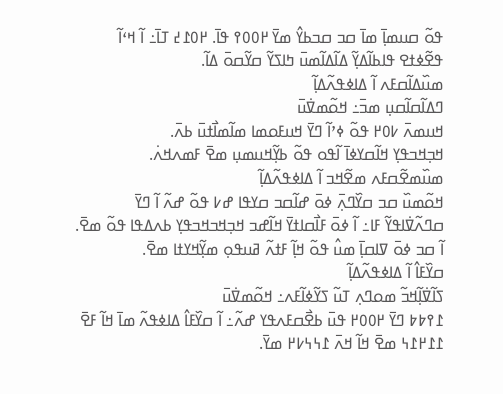ߟߋ߬ ߛߎߘߊ߲߫ ߘߊ߫ ߛߏ ߛߏߕߌ߮ ߘߌ߫ ߂߀߀߉ ߟߊ߫. ߂߀߁߄ ߠߊ߫߸ ߊ߬ ߞߵߊ߬ ߟߐ߬ߦߙߐ ߟߊߕߊ߬ߡߌ߲߬ ߡߊ߬ߡߊ߬ߘߎ߫ ߤߊߖߌ߬ ߛߌ߬ߛߋ߫ ߡߊ߬.
ߘߎ߰ߡߊ߬ߛߓߍ ߊ߬ ߡߊߦߟߍ߬ߡߊ߲߬
ߣߡߊ߬ߛߊ߬ߛߎ߲ ߘߏ߫߸ ߞߋ߬ߘߜ߭ߎ߫
ߞߎߘߍ߫ ߇߀߂ ߟߋ߬ ߦߴߊ߬ ߣߌ߫ ߞߎߓߋߘߊ ߘߊ߬ߘߊ߯ߙߎ߫ ߕߍ߫.
ߞߏ߲ߞߏߟߌ߲ ߞߊ߬ߛߌߦߊ߫ ߊ߬ߟߋ ߟߋ߬ ߕߌ߲߬ߞߎߘߎ߲ ߘߐ߫ ߓߘߍߞߍ߭.
ߘߎ߰ߘߐ߬ߛߓߍ ߘߐ߬ߞߏ ߊ߬ ߡߊߦߟߍ߬ߡߊ߲߬
ߞߋ߬ߘߎ߰ ߛߏ ߛߌ߰ߣߍ߲߫ ߦߋ߫ ߝߊ߬ߛߏ ߛߌߟߊ ߝ߇ ߟߋ߬ ߝߍ߬ ߊ߬ ߣߌ߫ ߛߣߍ߬ߜ߭ߊߟߌ߬ ߓߊ߸ ߊ߬ ߦߋ߫ ߓߊ߯ߛߊߙߌ߫ ߞߊ߬ߝߏ ߞߏ߲ߞߏߞߏߟߌ߲ ߕߍߡߟߊ ߟߋ߬ ߘߐ߫.
ߊ߬ ߛߏ ߦߋ߫ ߜߊߛߊ߲߫ ߘߎ߮ ߟߋ߬ ߞߊ߲߬ ߓߙߍ߬ ߥߎߟߋ߲ ߘߌ߲߬ߞߌߙߊ ߘߐ߫.
ߛߌ߰ߓߊ߮ ߊ߬ ߡߊߦߟߍ߬ߡߊ߲߬
ߖߊ߬ߜ߭ߊ߲߬ߞߏ߬ ߘߋߣߍ߲ ߠߎ߬ ߖߌ߬ߦߊ߬ߓߍ߸ ߞߋ߬ߘߜ߭ߎ߫
߁߉߈߈ ߣߌ߫ ߂߀߀߂ ߟߎ߫ ߕߐ߯ߛߓߍߟߌ ߝߍ߬߸ ߊ߬ ߛߌ߰ߓߊ߮ ߡߊߦߟߍ߬ ߘߊ߫ ߞߊ߬ ߓߐ߫ ߁߁߂߁߆ ߘߐ߫ ߞߊ߬ ߞߍ߫ ߁߆߆߇߂ ߘߌ߫.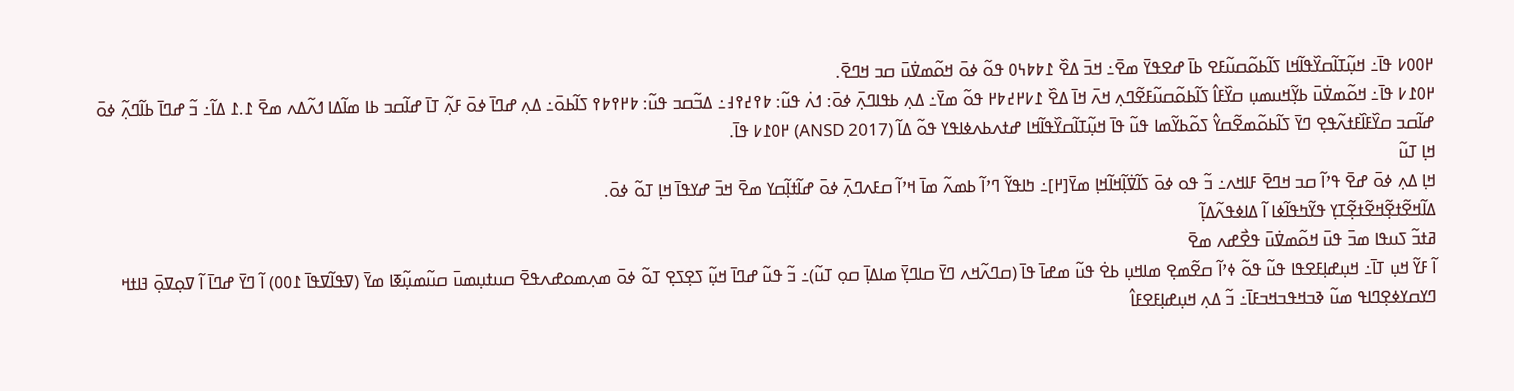߂߀߀߇ ߟߊ߫߸ ߞߎ߲߬ߠߊ߬ߛߌ߰ߟߊ߬ߞߊ ߖߊ߬ߕߋ߬ߛߎ߬ߓߐ ߕߊ߫ ߝߐߟߌ߫ ߘߐ߫߸ ߞߏ߫ ߡߐ߰ ߁߈߈߆߀ ߟߋ߬ ߦߋ߫ ߞߋ߬ߘߜ߭ߎ߫ ߛߏ ߞߣߐ߫.
߂߀߁߇ ߟߊ߫߸ ߞߋ߬ߘߜ߭ߎ߫ ߕߌ߲߬ߞߎߘߎ߲ ߛߌ߰ߓߊ߮ ߖߊ߬ߕߋ߬ߛߎ߬ߓߐ߬ߣߍ߲ ߞߍ߫ ߞߊ߫ ߡߐ߰ ߁߇߂߄߈߂ ߟߋ߬ ߘߌ߫߸ ߡߍ߲ ߕߟߊߣߍ߲߫ ߦߋ߫: ߗߍ߭ ߟߎ߬: ߈߉߄߉߃߸ ߡߏ߬ߛߏ ߟߎ߬: ߈߂߉߈߉ ߖߊ߬ߕߋ߫߸ ߡߍ߲ ߝߣߊ߫ ߦߋ߫ ߓߍ߲߬ ߠߊ߫ ߝߊ߬ߛߏ ߕߊ ߘߊ߬ߡߊ ߗߍ߬ߡߍ ߘߐ߫ ߁.߁ ߡߊ߬߸ ߏ߬ ߝߣߊ߫ ߕߊ߬ߣߍ߲߬ ߦߋ߫ ߝߊ߬ߛߏ ߛߌ߰ߓߊ߰ߓߙߍ߬ߟߐ߲ ߣߌ߫ ߖߊ߬ߕߋ߬ߘߐ߬ߛߌ߮ ߖߋ߬ߕߌ߬ߘߊ ߟߎ߬ ߟߊ߫ ߞߎ߲߬ߠߊ߬ߛߌ߰ߟߊ߬ߞߊ ߝߙߍߕߍߦߊߟߌ ߟߋ߬ ߡߊ߬ (ANSD 2017) ߂߀߁߇ ߟߊ߫.
ߞߊ߲ ߠߎ߬
ߞߊ߲ ߡߍ߲ ߦߋ߫ ߝߐ߫ ߟߴߊ߬ ߛߏ ߞߣߐ߫ ߓߊߞߍ߸ ߏ߬ ߟߋ ߦߋ߫ ߖߊ߬ߜ߭ߊ߲߬ߞߊ߬ߞߊ߲ ߘߌ߫[߂]߸ ߤߊߟߌ߬ ߣߴߊ߬ ߕߘߍ߬ ߘߊ߫ ߞߴߊ߬ ߛߓߍߣߍ߲߫ ߦߋ߫ ߝߊ߬ߙߊ߲߬ߛߌ ߘߐ߫ ߞߏ߫ ߝߌߟߊ߫ ߞߊ߲ ߠߋ߬ ߦߋ߫.
ߡߊ߬ߞߐ߬ߙߐ߲߬ߞߐ߬ߙߐ߲߬ߠߌ߲ ߟߌ߬ߤߟߊ߬ߦߊ ߊ߬ ߡߊߦߟߍ߬ߡߊ߲߬
ߥߙߏ߬ ߖߎߟߊ ߘߏ߫ ߟߎ߫ ߞߋ߬ߘߜ߭ߎ߫ ߟߐ߯ߝߍ ߘߐ߫
ߊ߬ ߓߌ߬ ߞߎ߲ ߠߊ߫߸ ߞߎ߲ߝߊ߲ߓߐߟߊ ߟߎ߬ ߟߋ߬ ߦߴߊ߬ ߛߐ߬ߘߐ߲ ߘߊߞߎ߲ ߕߐ߭ ߟߎ߬ ߘߝߊ߫ ߟߊ߫ (ߛߣߍ߬ߞߍ ߣߌ߫ ߛߊߣߌ߲߫ ߘߊߡߊ߲߫ ߛߋ߲ ߠߎ߬)߸ ߏ߬ ߟߎ߬ ߝߣߊ߫ ߞߎ߲߬ ߖߐ߲ߖߐ߲ ߠߋ߬ ߦߋ߫ ߘߍ߲ߘߋߝߍߟߐ߫ ߛߎߙߎ߲ߘߎ߫ ߛߎ߬ߘߎ߲߬ߧߊ ߘߌ߫ (ߜߟߊ߬ߜߟߊ߫ ߁߀߀) ߊ߬ ߣߌ߫ ߝߣߊ߫ ߊ߬ ߜߋ߲ߜߋ߲߫ ߔߊߙߞ ߣߌߛߌߦߐ߲ߣߊߟ ߘߎ߬ ߢߏߞߟߏߞߏߓߊ߫߸ ߏ߬ ߡߍ߲ ߞߎ߲ߝߊ߲ߓߐߓߊ߮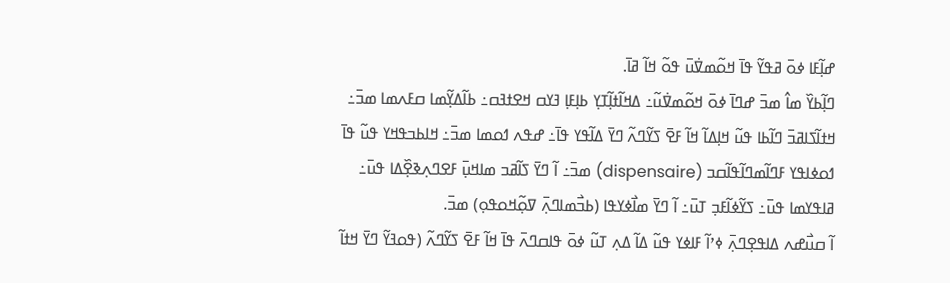ߝߊ߲߬ߓߊ ߦߋ߫ ߥߟߌ߬ ߟߊ߫ ߞߋ߬ߘߜ߭ߎ߫ ߟߋ߬ ߞߊ߬ ߥߊ߫.
ߣߊ߲߬ߕߌ߰ ߘߊ߮ ߘߏ߫ ߝߣߊ߫ ߦߋ߫ ߞߋ߬ߘߜ߭ߎ߬߸ ߡߞߊ߬ߙߊ߲߬ߠߌ߲ ߕߊ߲ߓߊ߲ ߔߌߛ ߞߐߙߔߛ߸ ߕߊ߬ߡߌ߲߬ߘߊ ߛߓߍߘߊ ߘߏ߫߸ ߞߙߊ߬ߖߊߥߏ߫ ߣߊ߬ߕߊ ߟߎ߬ ߞߊ߲ߡߊ߬ ߞߊ߬ ߓߐ߫ ߖߌ߬ߣߍ߬ ߣߌ߫ ߡߊ߬ߟߌ ߟߊ߫߸ ߝߟߍ ߗߋߘߊ ߘߏ߫߸ ߞߊߕߏߟߞߌ ߟߎ߬ ߟߊ߫ ߗߋߦߊߟߌ ߓߣߊ߬ߘߣߊ߬ߟߊ߬ߛߏ (dispensaire) ߘߏ߫߸ ߊ߬ ߣߌ߫ ߖߊ߬ߥߏ ߘߊߞߎ߲߫ ߓߐߣߍ߲ߢߐ߲߰ߡߊ ߟߎ߫߸ ߥߊߟߌߘߊ ߟߎ߫߸ ߖߌ߬ߦߊ߬ߓߏ߲ ߠߎ߫߸ ߊ߬ ߣߌ߫ ߘߊ߯ߦߌߟߊ (ߕߏ߯ߘߊߣߍ߲߫ ߜߋ߲߬ߞߋߟߋ߲) ߘߏ߫.
ߊ߬ ߛߎ߯ߝߍ ߡߊߟߐ߲ߣߍ߲߫ ߦߴߊ߬ ߓߊߦߌ ߟߎ߬ ߡߊ߬ ߡߍ߲ ߠߎ߬ ߦߋ߫ ߟߊߛߣߍ߫ ߟߊ߫ ߞߊ߬ ߓߐ߫ ߖߌ߬ߣߍ߬ (ߟߋߔߌ߬ ߣߌ߫ ߞߙߊ߬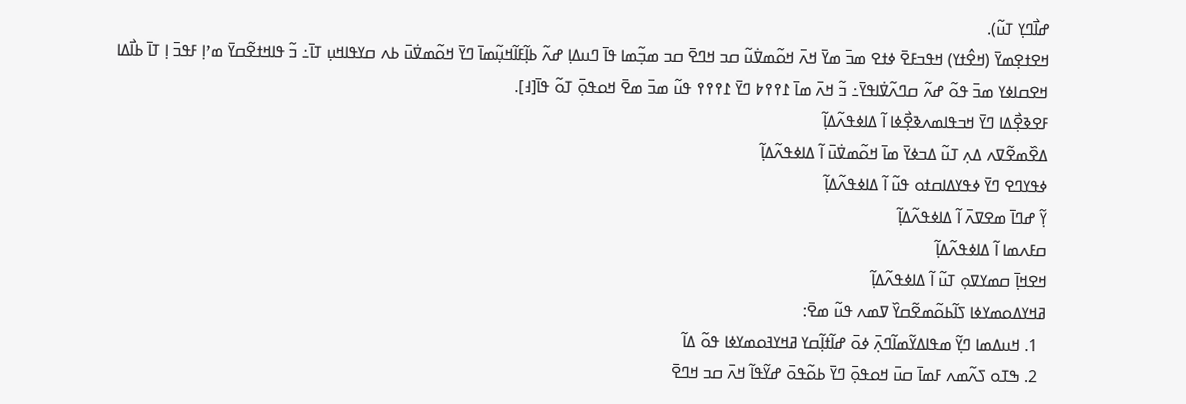ߝߊ߯ߣߌ߲ ߠߎ߬).
ߞߐߙߐ߲ߘߌ߫ (ߞߐ߮ߙߌ) ߞߟߏߓߐ߫ ߦߙߐ ߘߏ߫ ߘߌ߫ ߞߍ߫ ߞߋ߬ߘߜ߭ߎ߬ ߛߏ ߞߣߐ߫ ߛߏ ߘߏ߲߬ߘߊ ߟߊ߫ ߣߎߡߊ߲ ߝߍ߬ ߕߊ߲߬ߓߊ߬ߞߎ߲߬ߘߊ߫ ߣߌ߫ ߞߋ߬ߘߜ߭ߎ߫ ߕߍ ߛߌߟߊߞߎ߲ ߠߊ߫߸ ߏ߬ ߟߊߞߙߐ߬ߛߌ߫ ߘߴߊ߲ ߓߟߏ߫ ߊ߲ ߠߊ߫ ߕߊ߯ߡߊ ߞߐߛߊߦߌ ߘߏ߫ ߟߋ߬ ߝߍ߬ ߛߣߍ߬ߜ߭ߊߟߌ߫߸ ߏ߬ ߞߍ߫ ߘߊ߫ ߁߉߉߈ ߣߌ߫ ߁߉߉߉ ߟߎ߬ ߘߏ߫ ߘߐ߫ ߞߋߟߋ߲߫ ߠߋ߬ ߟߊ߫[߃].
ߓߐߢߐ߲߯ߡߊ ߣߌ߫ ߞߏߟߊߘߍߢߐ߲߯ߦߊ ߊ߬ ߡߊߦߟߍ߬ߡߊ߲߬
ߡߐ߰ߘߐ߬ߜߍ ߡߍ߲ ߠߎ߬ ߡߏߦߌ߫ ߘߊ߫ ߞߋ߬ߘߜ߭ߎ߫ ߊ߬ ߡߊߦߟߍ߬ߡߊ߲߬
ߦߟߌߣߐ ߣߌ߫ ߦߟߌߡߊߛߙߋ ߟߎ߬ ߊ߬ ߡߊߦߟߍ߬ߡߊ߲߬
ߌ߲߬ ߝߣߊ߫ ߘߐߜߍ߫ ߊ߬ ߡߊߦߟߍ߬ߡߊ߲߬
ߛߓߍߘߊ ߊ߬ ߡߊߦߟߍ߬ߡߊ߲߬
ߞߐߞߊ߲߫ ߛߘߌߜߋ߲ ߠߎ߬ ߊ߬ ߡߊߦߟߍ߬ߡߊ߲߬
ߥߞߌߡߋߘߌߦߊ ߖߊ߬ߕߋ߬ߘߐ߬ߛߌ߰ ߜߘߍ ߟߎ߬ ߘߐ߫:
  1. ߞߎߡߘߊ ߣߌ߲߬ ߘߟߊߡߌ߬ߘߊ߬ߣߍ߲߫ ߦߋ߫ ߝߊ߬ߙߊ߲߬ߛߌ ߥߞߌߔߋߘߌߦߊ ߟߋ߬ ߡߊ߬
  2. ߒߠߋ ߖߍ߬ߘߍ ߓߘߊ߫ ߛߎ߫ ߞߋߟߋ߲߫ ߣߌ߫ ߕߋ߬ߟߋ߫ ߝߌ߬ߟߊ߬ ߞߍ߫ ߛߏ ߞߣߐ߫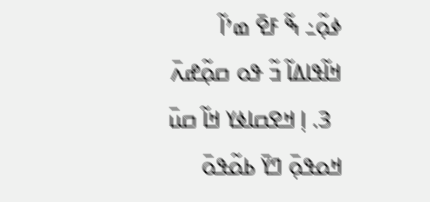ߦߋ߲߬߸ ߒ߬ ߓߐ߫ ߘߴߊ߬ ߞߊ߬ߟߊߡߊ߬ ߏ߬ ߟߋ ߛߋ߲߬ߝߍ߫
  3. ߊ߲ ߞߐߛߊߦߌ ߞߊ߬ ߛߎ߫ ߞߋߟߋ߲߫ ߣߌ߫ ߕߋ߬ߟߋ߫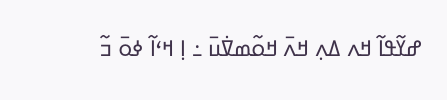ߝߌ߬ߟߊ߬ ߞߍ ߡߍ߲ ߞߍ߫ ߞߋ߬ߘߜ߭ߎ߫ ߸ ߊ߲ ߞߵߊ߬ ߦߋ߫ ߏ߬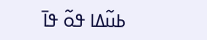ߕߎ߬ߡߊ ߟߋ߬ ߟߊ߫